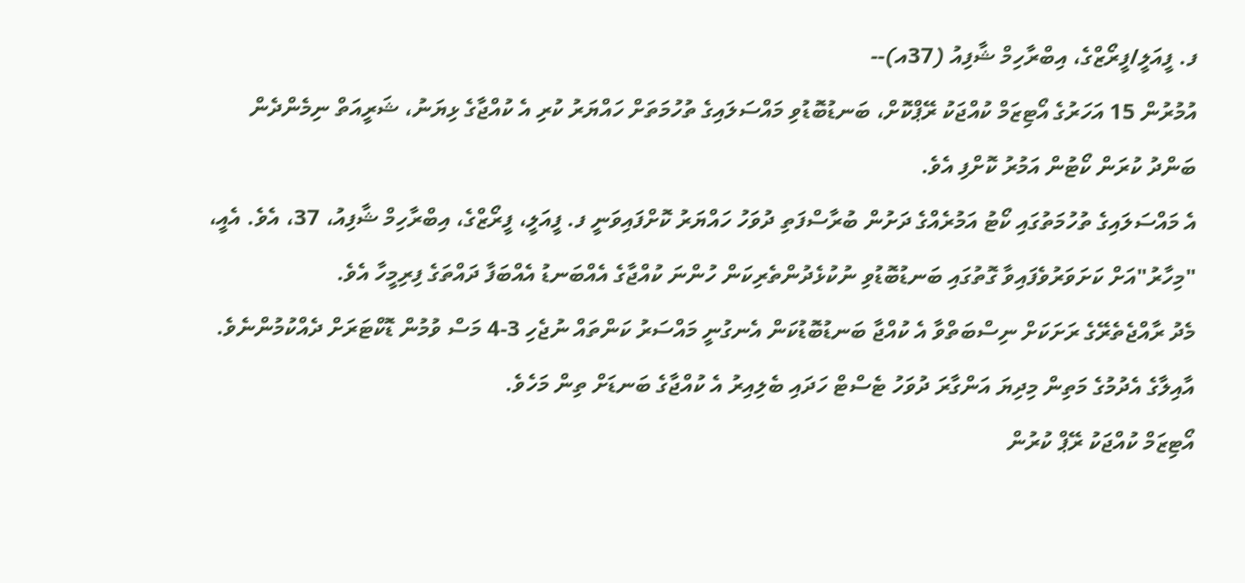ފ. ފީއަލީ/ފީރޯޒްގެ، އިބްރާހިމް ޝާފިއު (37އ)--
އުމުރުން 15 އަހަރުގެ އޯޓިޒަމް ކުއްޖަކު ރޭޕްކޮށް، ބަނޑުބޮޑުވި މައްސަލައިގެ ތުހުމަތަށް ހައްޔަރު ކުރި އެ ކުއްޖާގެ ޅިޔަނު، ޝަރީއަތް ނިމެންދެން ބަންދު ކުރަން ކޯޓުން އަމުރު ކޮށްފި އެވެ.
އެ މައްސަލައިގެ ތުހުމަތުގައި ކޯޓު އަމުރެއްގެ ދަށުން ބުރާސްފަތި ދުވަހު ހައްޔަރު ކޮށްފައިވަނީ ފ. ފީއަލީ، ފީރޯޒްގެ، އިބްރާހިމް ޝާފިއު، 37، އެވެ. އެއީ، "މިހާރު"އަށް ކަށަވަރުވެފައިވާ ގޮތުގައި ބަނޑުބޮޑުވި ނުކުޅެދުންތެރިކަން ހުންނަ ކުއްޖާގެ އެއްބަނޑު އެއްބަފާ ދައްތަގެ ފިރިމީހާ އެވެ.
މެދު ރާއްޖެތެރޭގެ ރަށަކަށް ނިސްބަތްވާ އެ ކުއްޖާ ބަނޑުބޮޑުކަން އެނގުނީ މައްސަރު ކަންތައް ނުޖެހި 3-4 މަސް ވުމުން ޑޮކްޓަރަށް ދެއްކުމުންނެވެ. އާއިލާގެ އެދުމުގެ މަތިން މިދިޔަ އަންގާރަ ދުވަހު ޓެސްޓް ހަދައި ބެލިއިރު އެ ކުއްޖާގެ ބަނޑަށް ތިން މަހެވެ.
އޯޓިޒަމް ކުއްޖަކު ރޭޕް ކުރުން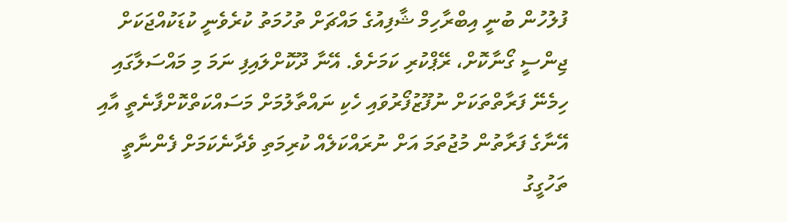ފުލުހުން ބުނީ އިބްރާހިމް ޝާފިއުގެ މައްޗަށް ތުހުމަތު ކުރެވެނީ ކުޑަކުއްޖަކަށް ޖިންސީ ގޯނާކޮށް، ރޭޕްކުރި ކަމަށެވެ. އޭނާ ދޫކޮށްލައިފި ނަމަ މި މައްސަލާގައި ހިމެނޭ ފަރާތްތަކަށް ނުފޫޒުފޯރުވައި ހެކި ނައްތާލުމަށް މަސައްކަތްކޮށްފާނެތީ އާއި އޭނާގެ ފަރާތުން މުޖުތަމަ އަށް ނުރައްކަލެއް ކުރިމަތި ވެދާނެކަމަށް ފެންނާތީ ތަހުގީގު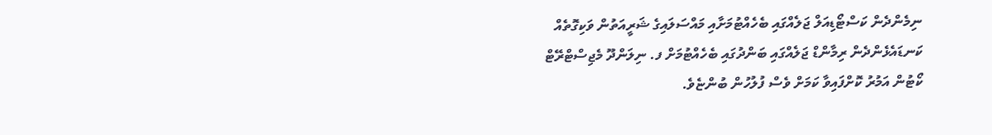ނިމެންދެން ކަސްޓޯޑިއަލް ޖަލެއްގައި ބެހެއްޓުމަށާއި މައްސަލައިގެ ޝަރީއަތުން ވަކިގޮތެއް ކަނޑައެޅެންދެން ރިމާންޑް ޖަލެއްގައި ބަންދުގައި ބެހެއްޓުމަށް ފ. ނިލަންދޫ މެޖިސްޓްރޭޓް ކޯޓުން އަމުރު ކޮށްފައިވާ ކަމަށް ވެސް ފުލުހުން ބުންޏެވެ.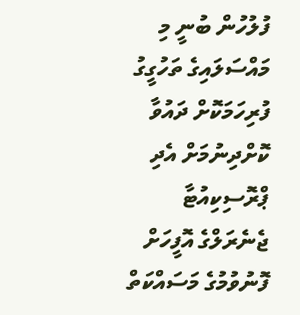ފުލުހުން ބުނީ މި މައްސަލައިގެ ތަހުގީގު ފުރިހަމަކޮށް ދައުވާ ކޮށްދިނުމަށް އެދި ޕްރޮސިކިއުޓާ ޖެނެރަލްގެ އޮފީހަށް ފޮނުވުމުގެ މަސައްކަތް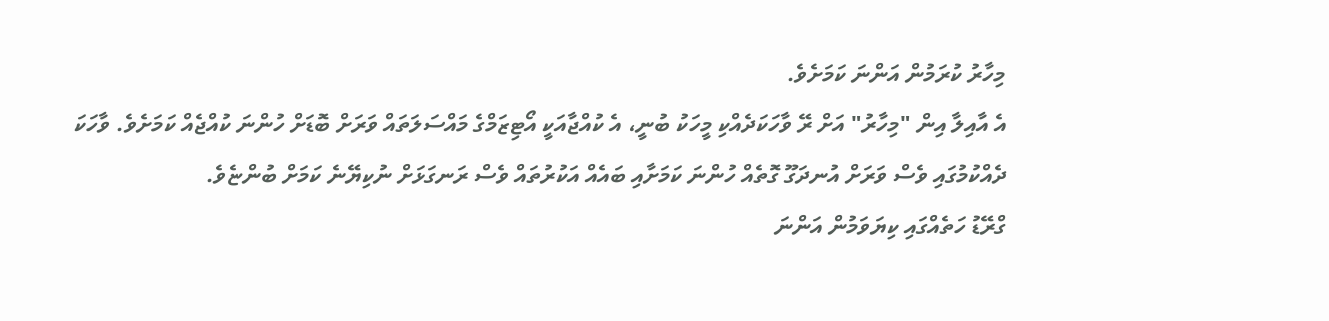މިހާރު ކުރަމުން އަންނަ ކަމަށެވެ.
އެ އާއިލާ އިން "މިހާރު" އަށް ރޭ ވާހަކަދެއްކި މީހަކު ބުނީ، އެ ކުއްޖާއަކީ އޯޓިޒަމްގެ މައްސަލަތައް ވަރަށް ބޮޑަށް ހުންނަ ކުއްޖެއް ކަމަށެވެ. ވާހަކަ ދެއްކުމުގައި ވެސް ވަރަށް އުނދަގޫ ގޮތެއް ހުންނަ ކަމަށާއި ބައެއް އަކުރުތައް ވެސް ރަނގަޅަށް ނުކިޔޭނެ ކަމަށް ބުންޏެވެ.
ގްރޭޑު ހަތެއްގައި ކިޔަވަމުން އަންނަ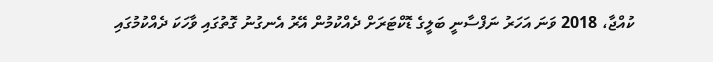ކުއްޖާ، 2018 ވަނަ އަހަރު ނަފްސާނީ ބަލީގެ ޑޮކްޓަރަށް ދެއްކުމުން އޭރު އެނގުނު ގޮތުގައި ވާހަކަ ދެއްކުމުގައި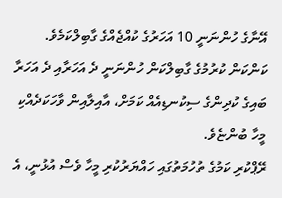އޭނާގެ ހުންނަނީ 10 އަހަރުގެ ކުއްޖެއްގެ ގާބިލްކަމެވެ. ކަންކަން ކުރުމުގެ ގާބިލްކަން ހުންނަނީ ދެ އަހަރާއި ދެ އަހަރާ ބައިގެ ކުދިންގެ ސިކުނޑިއެއް ކަމަށް، އާއިލާއިން ވާހަކަދެއްކި މީހާ ބުންޏެވެ.
ރޭޕްކުރި ކަމުގެ ތުހުމަތުގައި ހައްޔަރުކުރި މީހާ ވެސް އުޅުނީ، އެ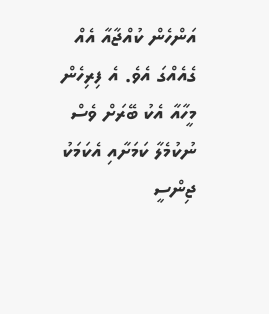އަންހެން ކުއްޖާއާ އެއް ގެއެއްގަ އެވެ. އެ ފިރިހެން މީހާއާ އެކު ބޭރަށް ވެސް ނުކުމެލާ ކަމަށާއި އެކަމަކު ޖިންސީ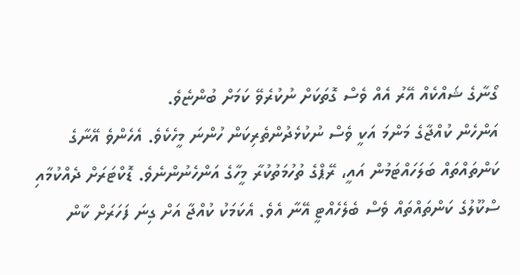ގޯނާގެ ޝައްކެއް އޭރު އެއް ވެސް ގޮތަކަށް ނުކުރެވޭ ކަމަށް ބުންޏެވެ.
އަންހެން ކުއްޖާގެ މަންމަ އަކީ ވެސް ނުކުޅެދުންތެރިކަން ހުންނަ މީހެކެވެ. އެހެންވެ އޭނާގެ ކަންތައްތައް ބަލަހައްޓަމުން އައީ، ރޭޕްގެ ތުހުމަތުކުރާ މީހާގެ އަންހެނުންނެވެ. ޑޮކްޓަރަށް ދެއްކުމާއި ސްކޫލުގެ ކަންތައްތައް ވެސް ބެލެހެއްޓީ އޭނާ އެވެ. އެކަމަކު ކުއްޖާ އަށް ގިނަ ފަހަރަށް ކާން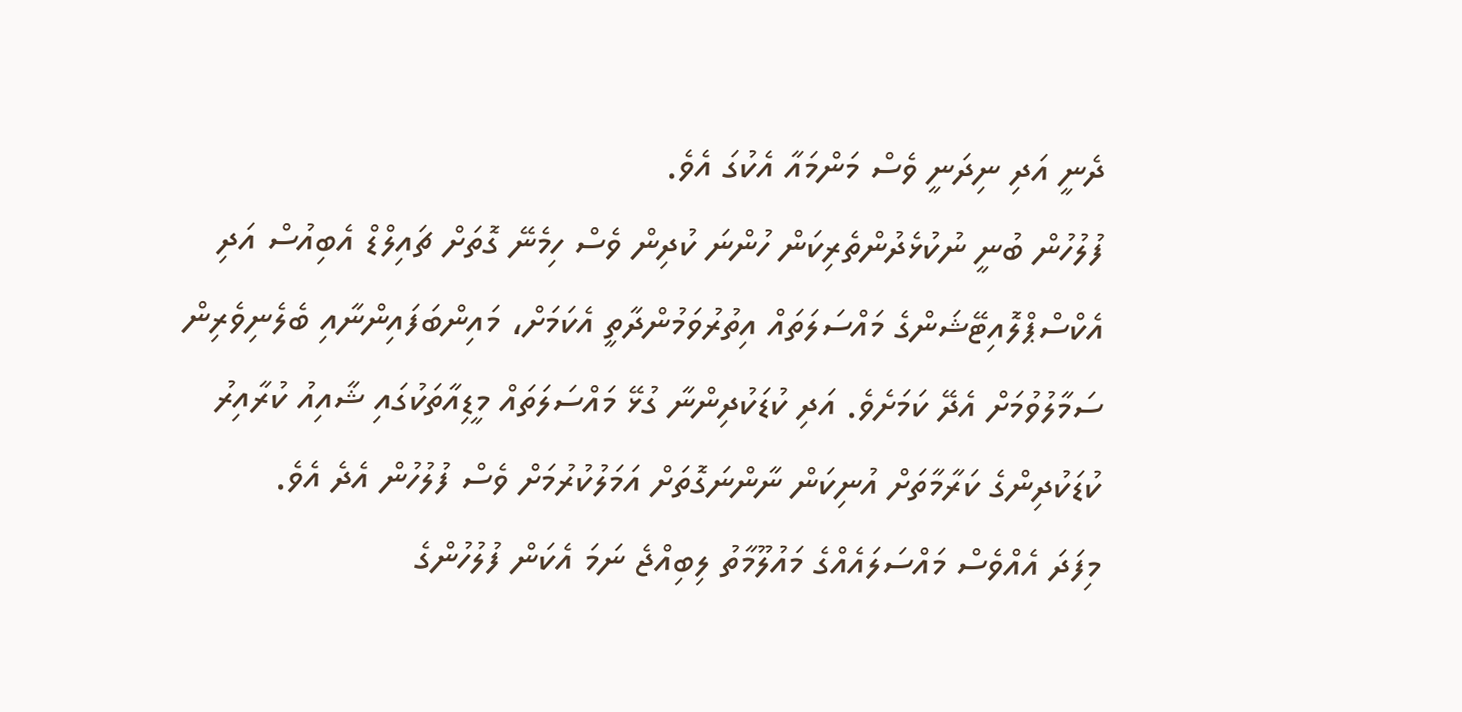ދެނީ އަދި ނިދަނީ ވެސް މަންމައާ އެކުގަ އެވެ.
ފުލުހުން ބުނީ ނުކުޅެދުންތެރިކަން ހުންނަ ކުދިން ވެސް ހިމެނޭ ގޮތަށް ޗައިލްޑް އެބިއުސް އަދި އެކްސްޕްލޮއިޓޭޝަންގެ މައްސަލަތައް އިތުރުވަމުންދާތީ އެކަމަށް، މައިންބަފައިންނާއި ބެލެނިވެރިން ސަމާލުވުމަށް އެދޭ ކަމަށެވެ. އަދި ކުޑަކުދިންނާ ގުޅޭ މައްސަލަތައް މީޑިއާތަކުގައި ޝާއިއު ކުރާއިރު ކުޑަކުދިންގެ ކަރާމާތަށް އުނިކަން ނާންނަގޮތަށް އަމަލުކުރުމަށް ވެސް ފުލުހުން އެދެ އެވެ.
މިފަދަ އެއްވެސް މައްސަލައެއްގެ މައުލޫމާތު ލިބިއްޖެ ނަމަ އެކަން ފުލުހުންގެ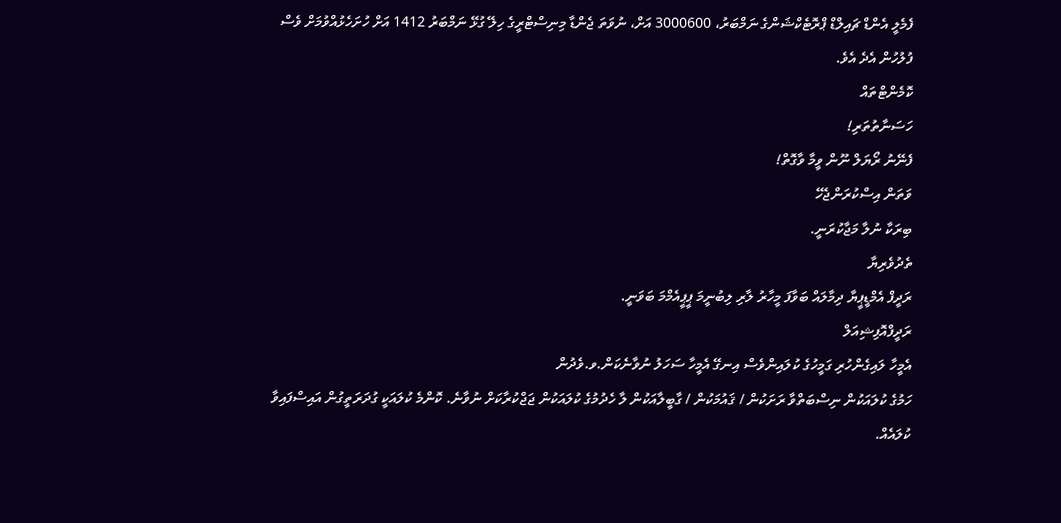ފެމެލީ އެންޑް ޗައިލްޑް ޕްރޮޓެކްޝަންގެ ނަމްބަރު، 3000600 އަށް، ނުވަތަ ޖެންޑާ މިނިސްޓްރީގެ ހިލޭ ގުޅޭ ނަމްބަރު 1412 އަށް ހުށަހެޅުއްވުމަށް ވެސް ފުލުހުން އެދެ އެވެ.
ކޮމެންޓްތައް
ހަސަނާތުތަރި!
ފެނޭނު ރޯޔަލް ނޫން ވީމާ ވާގޮތް!
ވަތަން އިސްކުރަންޖެހޭ
ބިރަކާ ނުލާ މަޖާކުރަނީ.
ތެދުވެރިޔާ
ރަދީފް އެމްޑީޕީޔާ ދިމާލައް ބަވާފަ މީހާރު ލާރި ލިބުނީމަ ޕީޕީއެމްމަ ބަވަނީ.
ރަދީފްއޮފިޝިއަލް
އެމީހާ ލައިގެންހުރި ގަމީހުގެ ކުލައިންވެސް އިނގޭ އެމީހާ ސަހަލު ނުވާނެކަން.ވ.ވެދުން
ހަމުގެ ކުލައަކުން ނިސްބަތްވާ ރަށަކުން / ޤައުމަކުން / ގާބީލާއަކުން ލާ ހެދުމުގެ ކުލައަކުން ޖަޖްކުރާކަށް ނުވާނެ. ކޮންމެ ކުލައަކީ ގުދަރަތީގުން އައިސްފައިވާ ކުލައެއް.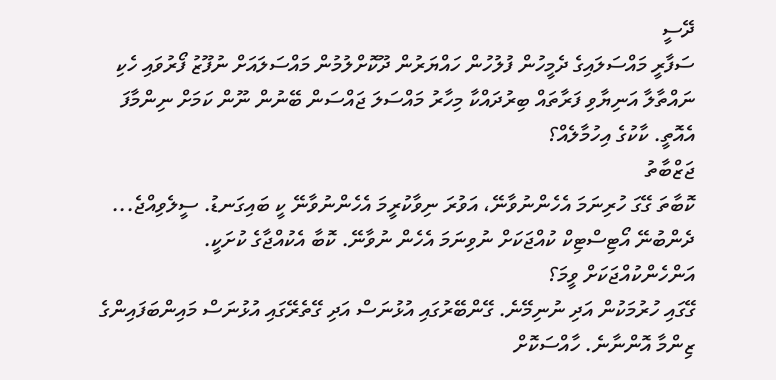ދޭސީ
ސަފާރީ މައްސަލައިގެ ދެމީހުން ފުލުހުން ހައްޔަރުން ދޫކޮށްލުމުން މައްސަލައަށް ނުފޫޒު ފޯރުވައި ހެކި ނައްތާލާ އަނިޔާވި ފަރާތައް ބިރުދައްކާ މިހާރު މައްސަލަ ޖައްސަން ބޭނުން ނޫން ކަމަށް ނިންމާފަ އެއޮތީ. ކާކުގެ އިހުމާލެއް؟
ޖަޒްބާތު
ކޮބާތަ ގޭގަ ހުރިނަމަ އެހެންނުވާނޭ، އަވުރަ ނިވާކުރީމަ އެހެންނުވާނޭ ކީ ބައިގަނޑު. ސީލެވިއްޖެ... ދެންބުނޭ އޯޓިސްޓިކް ކުއްޖަކަށް ނުވިނަމަ އެހެން ނުވާނޭ. ކޮބާ އެކުއްޖާގެ ކުށަކީ. އަންހެންކުއްޖަކަށް ވީމަ؟
ގޭގައި ހުރުމަކުން އަދި ނުނިމޭނެ. ގޭންބޭރުގައި އުޅުނަސް އަދި ގޭތެރޭގައި އުޅުނަސް މައިންބަފައިންގެ ޒިންމާ އޮންނާނެ. ހާއްސަކޮށް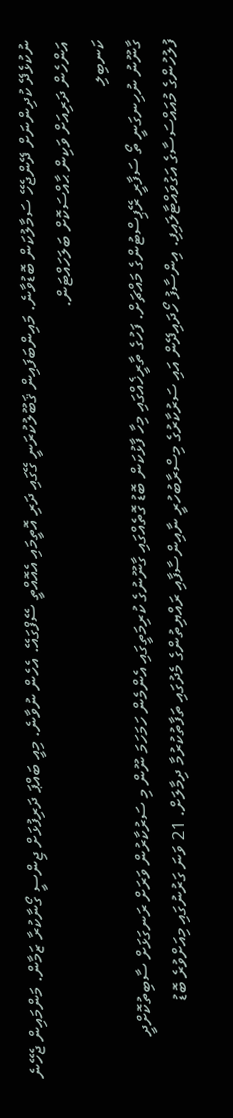ނުކުޅެދޭ ކުދިންނަށް ދޭންޖެހޭ ސަމާލުކަން ބޮޑުވާނެ. މައިންބަފައިން ޤަބޫލުކުރަނީ ގޭގައި ދަރި އޮތީމައި އެއޮއްތީ ސޭފްގައޭ. އެހެން ނުވާނެ. މިއީ ބައްޕަ ދަރިފުޅަށް ޖިންސީ ގޯނާކުރާ ޒަމާން. މަންމައިން ޖެހޭނެ އަންހެން ދަރިއަށް ވަކިން ޙާއްސަކޮށް ބަލަހައްޓަން.
ކަނބިލި
ގާނޫނު ނުހިނގަނީ ތޯ ސަފާރީ ރޭޕިސްޓުންގެ މައްޗަށް. ފަހުގެ ތާރީޚެއްގައި މިހާ ފާޅުކަން ބޮޑު ގޮތެއްގައި ގާނޫނުގެ ކުރިމަތީގައި އެންމެން ހަމަހަމަ ނޫން މި ސަރުކާރުން ވަރަށް ރަނގަޅަށް ސާބިތުކޮށްދީ ފުލުހުންގެ މުއައްސަސާގެ އަގުވައްޓާލައިފި. އިންސާފު ހޯދައިދޭން އައި ސަރުކާރުގެ މިސްރާބުހުރީ ނާއިންސާފާއި ރައްޔިތުންގެ މެދުގައި ތަފާތުކުރުމާ ދިމާލަށް. 21 ވަނަ ގަރުނުގައި މިއަށްވުރެ ބޮޑު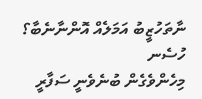ނާތަހުޒީބު އަމަލެއް އޮންނާނެބާ؟
ހުސެނ
މިހެންވެގެން ބުނެވެނީ ސަފާރީ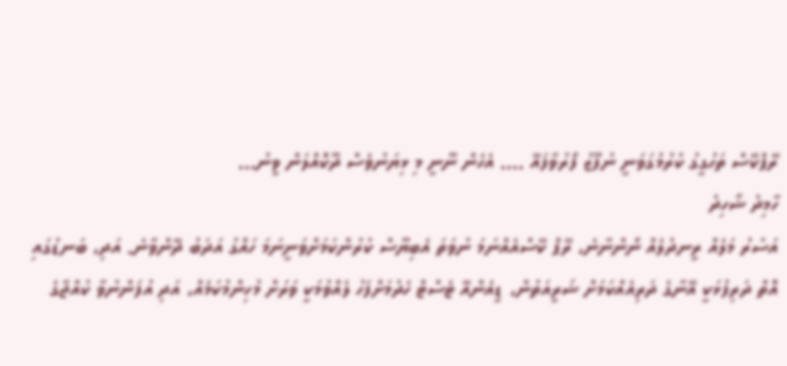ރޭޕްކޭސް ތަހުގީގު ކުރުމުގަވަނީ ނުފޫޒު ފޯރުވާފައޭ .... އެހެން ނޫނީ މި ޅިޔަނުވެސް ދޫކޮއްލަން ވީނު...
ހާމިދު ޝާހިދު
އަސުރު މަލެއް ރީނދުލެއް ނޯންނާނެ، ރޭޕް ކޭސްއެއްނަމަ ނުވަތަ އެބިޔޫސް ކުރުންކަމަށްވަނީނަމަ ހައްގު އަދަބު ދޭންވާނެ. އަދި، ބަނޑުގައި އޮތް ދަރިފުޅަކީ އޭނާގެ ދަރިއެއްކަމަށް ޝަރީއަތުން، ޑީއެންއޭ ޓެސްޓް ހެދުމަށްފަހު ލެއްވުމަކީ ވަރަށް މުހިންމުކަމެއް، އަދި އުފަންނުވާ ކުއްޖާގެ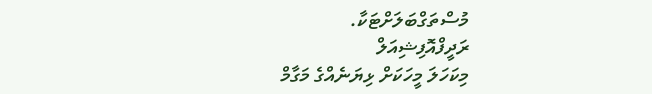މުސްތަގްބަލަށްޓަކާ.
ރަދީފްއޮފިޝިއަލް
މިކަހަލަ މީހަކަށް ޅިޔަނެއްގެ މަގާމް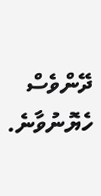ދޭންވެސް ހެޔޮނުވާނެ.